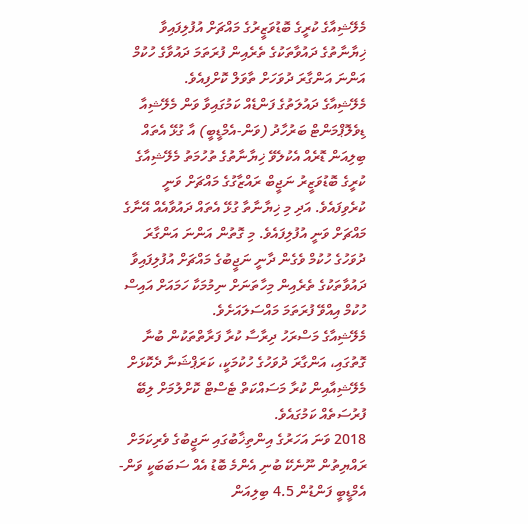މެލޭޝިއާގެ ކުރީގެ ބޮޑުވަޒީރުގެ މައްޗަށް އުފުލިފައިވާ ޚިޔާނާތުގެ ދައުވާތަކުގެ ތެރެއިން ފުރަތަމަ ދައުވާގެ ހުކުމް އަންނަ އަންގާރަ ދުވަހަށް ތާވަލް ކޮށްފިއެވެ.
މެލޭޝިއާގެ ދައުލަތުގެ ފަންޑެއް ކަމުގައިވާ ވަން މެލޭޝިއާ ޑިވެލޮޕްމަންޓް ބަރުހާދު (ވަން-އެމްޑީބީ) އާ ގުޅޭ އެތައް ބިލިއަން ޑޮރެއް އެކުލެވޭ ޚިޔާނާތުގެ ތުހުމަތު މެލޭޝިއާގެ ކުރީގެ ބޮޑުވަޒީރު ނަޖީބް ރައްޒާގުގެ މައްޗަށް ވަނީ ކުރެވިފައެވެ. އަދި މި ޚިޔާނާތާ ގުޅޭ އެތައް ދައުވާއެއް އޭނާގެ މައްޗަށް ވަނީ އުފުލިފައެވެ. މި ގޮތުން އަންނަ އަންގާރަ ދުވަހުގެ ހުކުމް ވެގެން ދާނީ ނަޖީބުގެ މައްޗަށް އުފުލިފައިވާ ދައުވާތަކުގެ ތެރެއިން މިހާތަނަށް ނިމުމަކާ ހަމައަށް އައިސް ހުކުމް އިއްވޭ ފުރަތަމަ މައްސަލައަށެވެ.
މެލޭޝިއާގެ މަސްރަހު ދިރާސާ ކުރާ ފަރާތްތަކުން ބުނާ ގޮތުގައި، އަންގާރަ ދުވަހުގެ ހުކުމަކީ، ކަރަޕްޝަނާ ދެކޮޅަށް މެލޭޝިއާއިން ކުރާ މަސައްކަތް ޓެސްޓް ކޮށްލުމަށް ލިބޭ ފުރުސަތެއް ކަމުގައެވެ.
2018 ވަނަ އަހަރުގެ އިންތިޚާބުގައި ނަޖީބުގެ ވެރިކަމަށް ރައްޔިތުން ނޫނެކޭ ބުނި އެންމެ ބޮޑު އެއް ސަބަބަކީ ވަން-އެމްޑީބީ ފަންޑުން 4.5 ބިލިއަން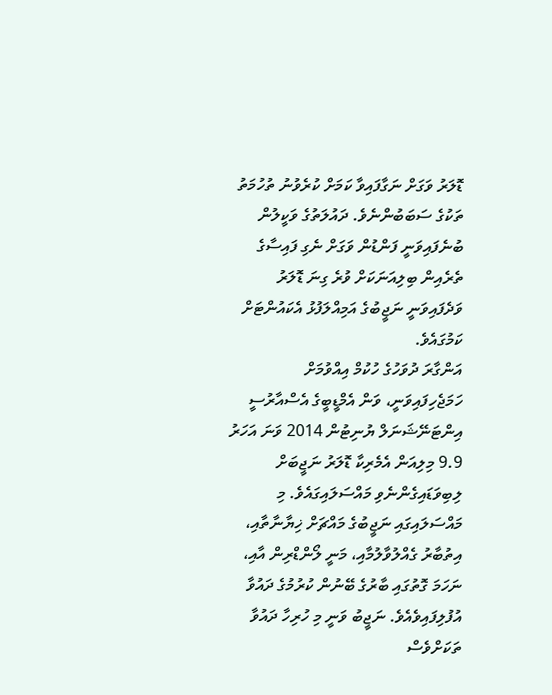ޑޮލަރު ވަގަށް ނަގާފައިވާ ކަމަށް ކުރެވުނު ތުހުމަތު ތަކުގެ ސަބަބުންނެވެ. ދައުލަތުގެ ވަކީލުން ބުނެފައިވަނީ ފަންޑުން ވަގަށް ނެގި ފައިސާގެ ތެރެއިން ބިލިއަނަކަށް ވުރެ ގިނަ ޑޮލަރު ވަދެފައިވަނީ ނަޖީބުގެ އަމިއްލަފުޅު އެކައުންޓަށް ކަމުގައެވެ.
އަންގާރަ ދުވަހުގެ ހުކުމް އިއްވުމަށް ހަމަޖެހިފައިވަނީ، ވަން އެމްޑީބީގެ އެސްއާރުސީ އިންޓަނޭޝަނަލް ޔުނިޓުން 2014 ވަނަ އަހަރު 9.9 މިލިއަން އެމެރިކާ ޑޮލަރު ނަޖީބަށް ލިބިވަޑައިގެންނެވި މައްސަލައިގައެވެ. މި މައްސަލައިގައި ނަޖީބުގެ މައްޗަށް ޚިޔާނާތާއި، އިތުބާރު ގެއްލުވާލުމާއި، މަނީ ލޯންޑްރިން އާއި، ނަހަމަ ގޮތުގައި ބާރުގެ ބޭނުން ކުރުމުގެ ދައުވާ އުފުލިފައިވެއެވެ. ނަޖީބު ވަނީ މި ހުރިހާ ދައުވާ ތަކަށްވެސް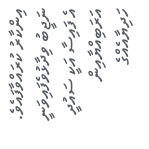އިންކާރު ކުރައްވާފައެވެ.
ނަޖީބު ވިދާޅުވެފައިވަނީ އެ ފައިސާ އަކީ ސައުދީ އަރަބިއްޔާއިން ހަދިޔާއެއްގެ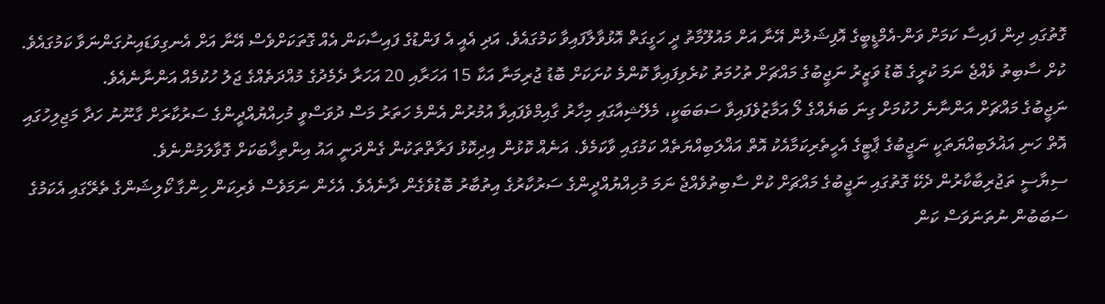ގޮތުގައި ދިން ފައިސާ ކަމަށް ވަން-އެމްޑީބީގެ އޮފިޝަލުން އޭނާ އަށް މައުލޫމާތު ދީ ހަގީގަތް އޮޅުވާލާފައިވާ ކަމުގައެވެ. އަދި އެއީ އެ ފަންޑުގެ ފައިސާކަން އެއް ގޮތަކަށްވެސް އޭނާ އަށް އެނގިވަޑައިނުގަންނަވާ ކަމުގައެވެ.
ކުށް ސާބިތު ވެއްޖެ ނަމަ ކުރީގެ ބޮޑު ވަޒީރު ނަޖީބުގެ މައްޗަށް ތުހުމަތު ކުރެވިފައިވާ ކޮންމެ ކުށަކަށް ބޮޑު ޖުރިމަނާ އަކާ 15 އަހަރާއި 20 އަހަރާ ދެމެދުގެ މުއްދަތެއްގެ ޖަލު ހުކުމެއް އަންނާނެއެވެ.
ނަޖީބުގެ މައްޗަށް އަންނާނެ ހުކުމަށް ގިނަ ބަޔެއްގެ ލޯ އަމާޒުވެފައިވާ ސަބަބަކީ، މެލޭޝިއާގައި މިހާރު ގާއިމްވެފައިވާ އުމުރުން އެންމެ ހަތަރު މަސް ދުވަސްވީ މުހިއްޔުއްދީންގެ ސަރުކާރަށް ގާނޫނު ހަދާ މަޖިލިހުގައި އޮތް ހަނި އަޣުލަބިއްޔަތަކީ ނަޖީބުގެ ޕާޓީގެ އެހީތެރިކަމާއެކު އޮތް އަޣްލަބިއްޔަތެއް ކަމުގައި ވާކަމެވެ. އަނެއް ކޮޅުން އިދިކޮޅު ފަރާތްތަކުން ގެންދަނީ އައު އިންތިޚާބަކަށް ގޮވާލަމުންނެވެ.
ސިޔާސީ ތަޖުރިބާކާރުން ދެކޭ ގޮތުގައި ނަޖީބުގެ މައްޗަށް ކުށް ސާބިތުވެއްޖެ ނަމަ މުހިއްޔުއްދީންގެ ސަރުކާރުގެ އިތުބާރު ބޮޑުވެގެން ދާނެއެވެ. އެހެން ނަމަވެސް ވެރިކަން ހިންގާ ކޯލިޝަންގެ ތެރޭގައި އެކަމުގެ ސަބަބުން ނުތަނަވަސް ކަން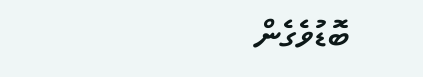ބޮޑުވެގެން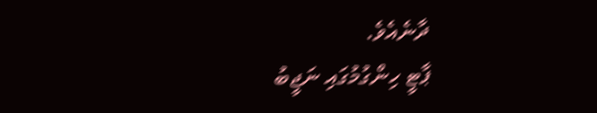ދާނެއެވެ.
ޕާޓީ ހިންގުމުގައި ނަޖީބު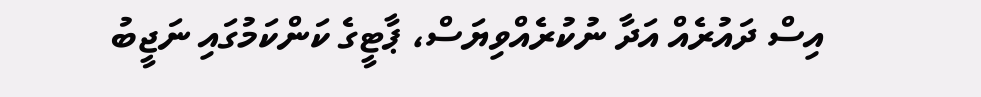އިސް ދައުރެއް އަދާ ނުކުރެއްވިޔަސް، ޕާޓީގެ ކަންކަމުގައި ނަޖީބު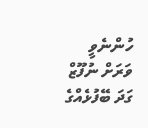ހުންނެވީ ވަރަށް ނުފޫޒް ގަދަ ބޭފުޅެއްގެ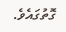ގޮތުގައެވެ.